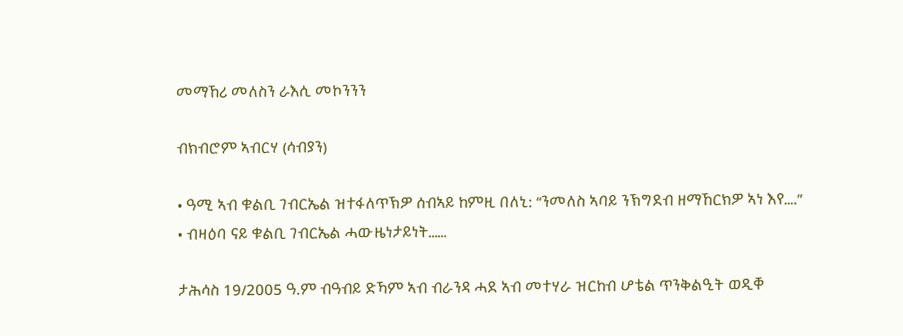መማኸሪ መለስን ራእሲ መኮንንን

ብክብሮም ኣብርሃ (ሳብያን)

• ዓሚ ኣብ ቁልቢ ገብርኤል ዝተፋለጥኽዎ ሰብኣይ ከምዚ በለኒ: “ንመለስ ኣባይ ንኽግደብ ዘማኸርክዎ ኣነ እየ….”
• ብዛዕባ ናይ ቁልቢ ገብርኤል ሓውዜነታይነት……

ታሕሳስ 19/2005 ዓ.ም ብዓብይ ድኻም ኣብ ብራንዳ ሓደ ኣብ መተሃራ ዝርከብ ሆቴል ጥንቅልዒት ወዲቐ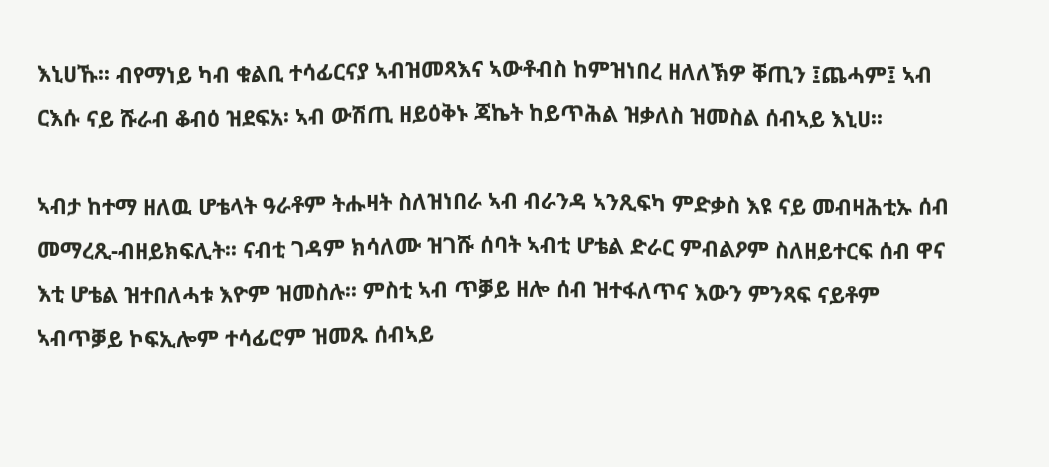እኒሀኹ፡፡ ብየማነይ ካብ ቁልቢ ተሳፊርናያ ኣብዝመጻእና ኣውቶብስ ከምዝነበረ ዘለለኽዎ ቐጢን ፤ጨሓም፤ ኣብ ርእሱ ናይ ሹራብ ቆብዕ ዝደፍአ፡ ኣብ ውሽጢ ዘይዕቅኑ ጃኬት ከይጥሕል ዝቃለስ ዝመስል ሰብኣይ እኒሀ፡፡

ኣብታ ከተማ ዘለዉ ሆቴላት ዓራቶም ትሑዛት ስለዝነበራ ኣብ ብራንዳ ኣንጺፍካ ምድቃስ እዩ ናይ መብዛሕቲኡ ሰብ መማረጺ-ብዘይክፍሊት፡፡ ናብቲ ገዳም ክሳለሙ ዝገሹ ሰባት ኣብቲ ሆቴል ድራር ምብልዖም ስለዘይተርፍ ሰብ ዋና እቲ ሆቴል ዝተበለሓቱ እዮም ዝመስሉ፡፡ ምስቲ ኣብ ጥቓይ ዘሎ ሰብ ዝተፋለጥና እውን ምንጻፍ ናይቶም ኣብጥቓይ ኮፍኢሎም ተሳፊሮም ዝመጹ ሰብኣይ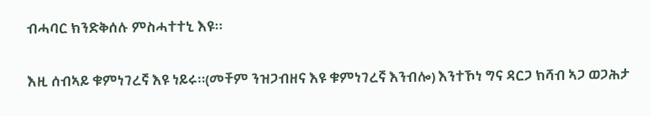ብሓባር ክንድቅሰሉ ምስሓተተኒ እዩ፡፡

እዚ ሰብኣይ ቁምነገረኛ እዩ ነይሩ፡፡(መቸም ንዝጋብዘና እዩ ቁምነገረኛ እንብሎ) እንተኾነ ግና ዳርጋ ክሻብ ኣጋ ወጋሕታ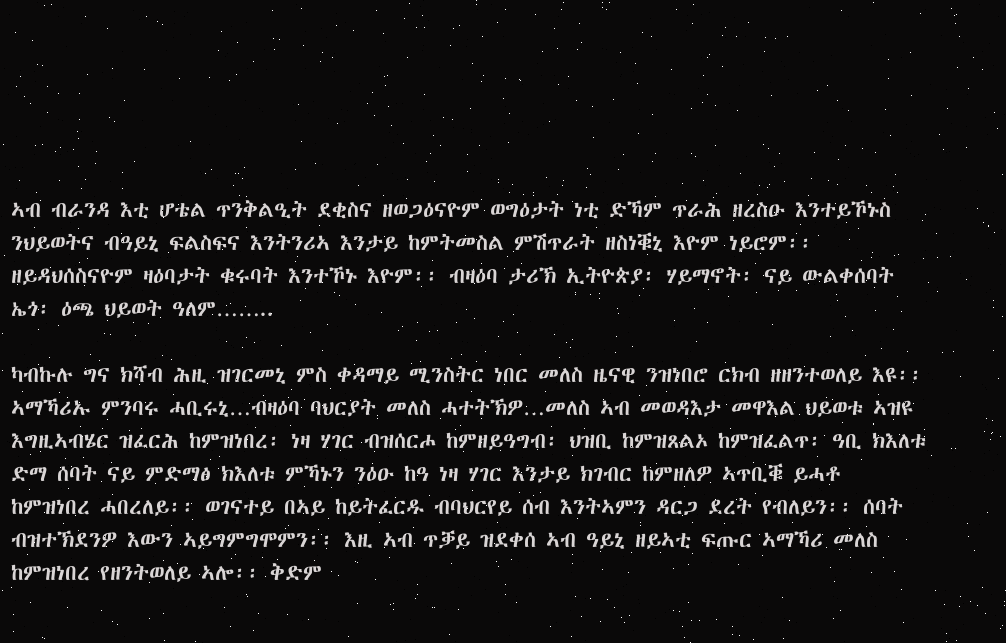ኣብ ብራንዳ እቲ ሆቴል ጥንቅልዒት ደቂስና ዘወጋዕናዮም ወግዕታት ነቲ ድኻም ጥራሕ ዘረስዑ እንተይኾኑስ ንህይወትና ብዓይኒ ፍልስፍና እንትንሪኣ እንታይ ከምትመስል ምሽጥራት ዘስነቑኒ እዮም ነይሮም፡፡ዘይዳህሰስናዮም ዛዕባታት ቁሩባት እንተኾኑ እዮም፡፡ ብዛዕባ ታሪኽ ኢትዮጵያ፡ ሃይማኖት፡ ናይ ውልቀሰባት ኤጎ፡ ዕጫ ህይወት ዓለም……..

ካብኩሉ ግና ክሻብ ሕዚ ዝገርመኒ ምስ ቀዳማይ ሚንስትር ነበር መለስ ዜናዊ ንዝነበሮ ርክብ ዘዘንተወለይ እዩ፡፡ ኣማኻሪኡ ምንባሩ ሓቢሩኒ…ብዛዕባ ባህርያት መለስ ሓተትኽዎ…መለስ ኣብ መወዳእታ መዋእል ህይወቱ ኣዝዩ እግዚኣብሄር ዝፈርሕ ከምዝነበረ፡ ነዛ ሃገር ብዝሰርሖ ከምዘይዓግብ፡ ህዝቢ ከምዝጸልኦ ከምዝፈልጥ፡ ዓቢ ክእለቱ ድማ ሰባት ናይ ምድማፅ ክእለቱ ምኻኑን ንዕዑ ከዓ ነዛ ሃገር እንታይ ክገብር ከምዘለዎ ኣጥቢቑ ይሓቶ ከምዝነበረ ሓበረለይ፡፡ ወገናተይ በኣይ ከይትፈርዱ ብባህርየይ ሰብ እንትኣምን ዳርጋ ደረት የብለይን፡፡ ሰባት ብዝተኽደንዎ እውን ኣይግምግሞምን፡፡ እዚ ኣብ ጥቓይ ዝደቀሰ ኣብ ዓይኒ ዘይኣቲ ፍጡር ኣማኻሪ መለስ ከምዝነበረ የዘንትወለይ ኣሎ፡፡ ቅድም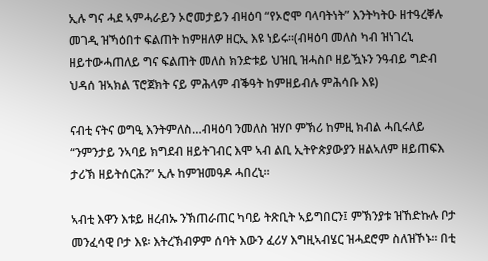ኢሉ ግና ሓደ ኣምሓራይን ኦሮመታይን ብዛዕባ “የኦሮሞ ባላባትነት” እንትካትዑ ዘተዓረቐሉ መገዲ ዝኻዕበተ ፍልጠት ከምዘለዎ ዘርኢ እዩ ነይሩ፡፡(ብዛዕባ መለስ ካብ ዝነገረኒ ዘይተውሓጠለይ ግና ፍልጠት መለስ ክንድቱይ ህዝቢ ዝሓስቦ ዘይዃኑን ንዓብይ ግድብ ህዳሰ ዝኣክል ፕሮጀክት ናይ ምሕላም ብቕዓት ከምዘይብሉ ምሕሳቡ እዩ)

ናብቲ ናትና ወግዒ እንትምለስ…ብዛዕባ ንመለስ ዝሃቦ ምኽሪ ከምዚ ክብል ሓቢሩለይ “ንምንታይ ንኣባይ ክግደብ ዘይትገብር እሞ ኣብ ልቢ ኢትዮጵያውያን ዘልኣለም ዘይጠፍእ ታሪኽ ዘይትሰርሕ?” ኢሉ ከምዝመዓዶ ሓበረኒ፡፡

ኣብቲ እዋን እቱይ ዘረብኡ ንኽጠራጠር ካባይ ትጽቢት ኣይግበርን፤ ምኽንያቱ ዝኸድኩሉ ቦታ መንፈሳዊ ቦታ እዩ፡ እትረኽብዎም ሰባት እውን ፈሪሃ እግዚኣብሄር ዝሓደሮም ስለዝኾኑ፡፡ በቲ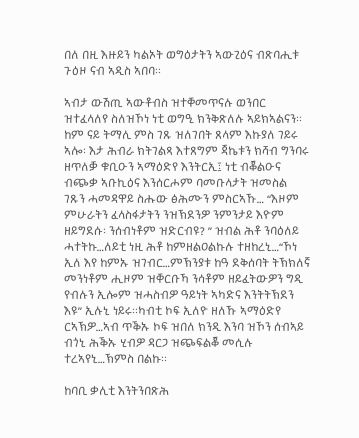በለ በዚ እዙይን ካልኦት ወግዕታትን ኣውጊዕና ብጽባሒቱ ጉዕዞ ናብ ኣዲስ ኣበባ፡፡

ኣብታ ውሽጢ ኣውቶብስ ዝተቐመጥናሉ ወንበር ዝተፈላለየ ስለዝኾነ ነቲ ወግዒ ክንቅጽለሉ ኣይክኣልናን፡፡ ከም ናይ ትማሊ ምስ ገጹ ዝለገበት ጸላም እኩያለ ገይሩ ኣሎ፡ እታ ሕብራ ክትገልጻ እተጸግም ጃኬቱን ክሻብ ግንባሩ ዘጥለቓ ቁቢዑን ኣማዕድየ እንትርኢ፤ ነቲ ብቖልዑና ብጭቃ ኣቡኪዕና እንሰርሖም ባመቡላታት ዝመስል ገጹን ሓመዳዋይ ስሑው ፅሕሙን ምስርኣኹ… “እዞም ምሁራትን ፈላስፋታትን ንዝኽደንዎ ንምንታይ እዮም ዘይግደሱ፡ ንሰብነቶም ዝድርብዩ? ” ዝብል ሕቶ ንባዕለይ ሓተትኩ…ለይቲ ነዚ ሕቶ ከምዘልዐልኩሉ ተዘከረኒ…“ኾነ ኢለ እየ ከምኡ ዝገብር…ምኽንያቱ ከዓ ደቅሰባት ትኽክለኛ መንነቶም ሒዞም ዝቐርቡኻ ንሳቶም ዘይፈትውዎን ግዲ የብሉን ኢሎም ዝሓስብዎ ዓይነት ኣካድና እንትትኽደን እዩ” ኢሉኒ ነይሩ፡፡ካብቲ ኮፍ ኢለዮ ዘለኹ ኣማዕድየ ርኣኽዎ…ኣብ ጥቕኡ ኮፍ ዝበለ ክንዲ እንባ ዝኾን ሰብኣይ ብጎኒ ሕቕኡ ሂብዎ ዳርጋ ዝጭፍልቖ መሲሉ ተረኣየኒ…ኽምስ በልኩ፡፡

ከባቢ ቃሊቲ እንትንበጽሕ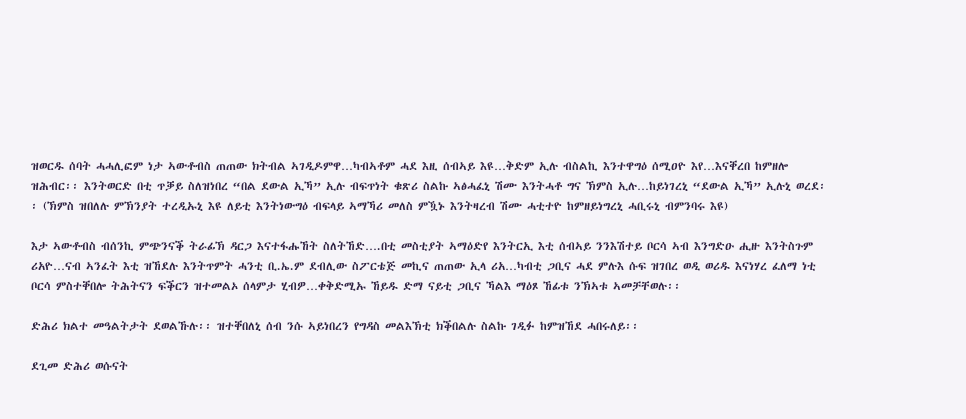ዝወርዱ ሰባት ሓሓሊፎም ነታ ኣውቶብስ ጠጠው ክትብል ኣገዲዶምዋ…ካብኣቶም ሓደ እዚ ሰብኣይ እዩ…ቅድም ኢሉ ብስልኪ እንተዋግዕ ሰሚዐዮ እየ…እናቐረበ ከምዘሎ ዝሕብር፡፡ እንትወርድ በቲ ጥቓይ ስለዝነበረ “በል ደውል ኢኻ” ኢሉ ብፍጥነት ቁጽሪ ስልኩ ኣፅሓፈኒ ሽሙ እንትሓቶ ግና ኽምስ ኢሉ…ከይነገረኒ “ደውል ኢኻ” ኢሉኒ ወረደ፡፡ (ኽምስ ዝበለሉ ምኽንያት ተረዲኡኒ እዩ ለይቲ እንትነውግዕ ብፍላይ ኣማኻሪ መለስ ምዃኑ እንትዛረብ ሽሙ ሓቲተዮ ከምዘይነግረኒ ሓቢሩኒ ብምንባሩ እዩ)

እታ ኣውቶብስ ብሰንኪ ምጭንናቕ ትራፊኽ ዳርጋ እናተፋሑኸት ስለትኸድ….በቲ መስቲያት ኣማዕድየ እንትርኢ እቲ ሰብኣይ ንንእሽተይ ቦርሳ ኣብ እንግድዑ ሒዙ እንትስጉም ሪአዮ…ናብ ኣንፈት እቲ ዝኸደሉ እንትጥምት ሓንቲ ቢ.ኤ.ም ደብሊው ስፖርቴጅ መኪና ጠጠው ኢላ ሪአ…ካብቲ ጋቢና ሓደ ምሉእ ሱፍ ዝገበረ ወዲ ወሪዱ እናነሃረ ፈለማ ነቲ ቦርሳ ምስተቐበሎ ትሕትናን ፍቕርን ዝተመልኦ ሰላምታ ሂብዎ…ቀቅድሚኡ ኸይዱ ድማ ናይቲ ጋቢና ኻልእ ማዕጾ ኸፊቱ ንኽኣቱ ኣመቻቸወሉ፡፡

ድሕሪ ክልተ መዓልትታት ደወልኹሉ፡፡ ዝተቐበለኒ ሰብ ንሱ ኣይነበረን የግዳስ መልእኽቲ ክቕበልሉ ስልኩ ገዲፉ ከምዝኸደ ሓበሩለይ፡፡

ደጊመ ድሕሪ ወሱናት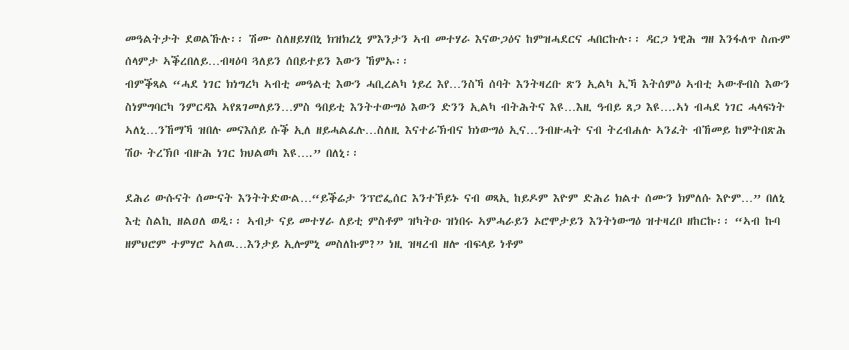መዓልትታት ደወልኹሉ፡፡ ሽሙ ስለዘይሃበኒ ክዝክረኒ ምእንታን ኣብ መተሃራ እናውጋዕና ከምዝሓደርና ሓበርኩሉ፡፡ ዳርጋ ነዊሕ ግዘ እንፋለጥ ስጡም ሰላምታ ኣቕረበለይ…ብዛዕባ ጓለይን ሰበይተይን እውን ኸምኡ፡፡
ብምቕጻል “ሓደ ነገር ክነግረካ ኣብቲ መዓልቲ እውን ሓቢረልካ ነይረ እየ…ንስኻ ሰባት እንትዛረቡ ጽን ኢልካ ኢኻ እትሰምዕ ኣብቲ ኣውቶብስ እውን ስነምግባርካ ንምርዳእ ኣየጸገመለይን…ምስ ዓበይቲ እንትተውግዕ እውን ድንን ኢልካ ብትሕትና እዩ…እዚ ዓብይ ጸጋ እዩ….ኣነ ብሓደ ነገር ሓላፍነት ኣለኒ…ንኸማኻ ዝበሉ መናእሰይ ሱቕ ኢለ ዘይሓልፈሉ…ስለዚ እናተራኽብና ክነውግዕ ኢና…ንብዙሓት ናብ ትረብሐሉ ኣንፈት ብኸመይ ከምትበጽሕ ሽዑ ትረኽቦ ብዙሕ ነገር ክህልወካ እዩ….” በለኒ፡፡

ደሕሪ ውሱናት ሰሙናት እንትትድውል…“ይቕሬታ ንፕሮፌሰር እንተኾይኑ ናብ ወጻኢ ከይዶም እዮም ድሕሪ ክልተ ሰሙን ክምለሱ እዮም…” በለኒ እቲ ስልኪ ዘልዐለ ወዲ፡፡ ኣብታ ናይ መተሃራ ለይቲ ምስቶም ዝካትዑ ዝነበሩ ኣምሓራይን ኦሮሞታይን እንትነውግዕ ዝተዛረቦ ዘከርኩ፡፡ “ኣብ ኩባ ዘምህሮም ተምሃሮ ኣለዉ…እንታይ ኢሎምኒ መስለኩም?” ነዚ ዝዛረብ ዘሎ ብፍላይ ነቶም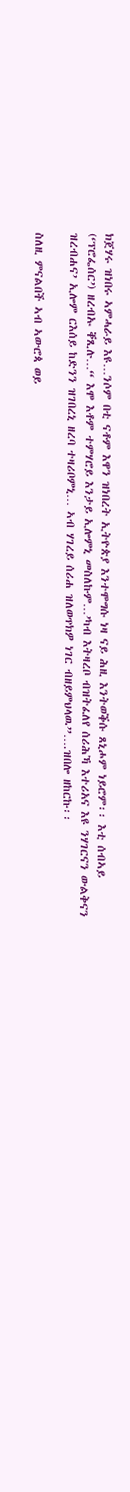ክጀሃሩ ዝነበሩ ኣምሓራይ እዩ…ንሶም በቲ ናቶም እዋን ዝነበረት ኢትዮጵያ እንተሞግሱ ነዛ ናይ ሕዚ እንትወቕሱ ጸኒሖም ነይሮም፡፡ እቲ ሰብኣይ (‘ፕሮፌሰር’) ዘረብኡ ቐጺሉ…“ እሞ እቶም ተምሃሮይ እንታይ ኢሎምኒ መስለኩም…’ካብ እትዛረቦ ብዝትፈለየ ሰሪሕኻ እተሪአና እዩ ንሃገርናን ውልቅናን ዝረብሐና’ ኢሎም ርእሰይ ከድንን ዝገበረኒ ዘረባ ተዛሪቦምኒ… ኣብ ሃገረይ ሰሪሐ ዝለወጥክዎ ነገር ብዘይምህላዉ”….ዝበሎ ዘከርኩ፡፡

ስለዚ ምናልበች ኣብ ኣውሮጳ ወይ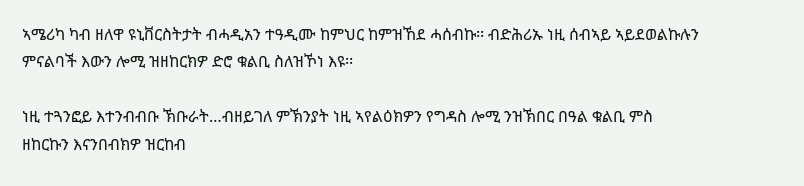ኣሜሪካ ካብ ዘለዋ ዩኒቨርስትታት ብሓዲአን ተዓዲሙ ከምህር ከምዝኸደ ሓሰብኩ፡፡ ብድሕሪኡ ነዚ ሰብኣይ ኣይደወልኩሉን ምናልባች እውን ሎሚ ዝዘከርክዎ ድሮ ቁልቢ ስለዝኾነ እዩ፡፡

ነዚ ተጓንፎይ እተንብብቡ ኽቡራት…ብዘይገለ ምኽንያት ነዚ ኣየልዕክዎን የግዳስ ሎሚ ንዝኽበር በዓል ቁልቢ ምስ ዘከርኩን እናንበብክዎ ዝርከብ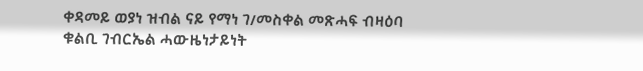ቀዳመይ ወያነ ዝብል ናይ የማነ ገ/መስቀል መጽሓፍ ብዛዕባ ቁልቢ ገብርኤል ሓውዜነታይነት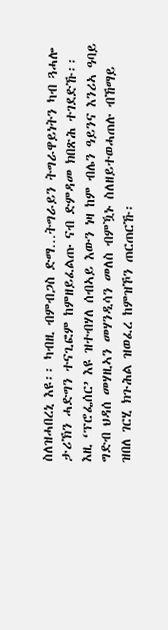ስለዝሓበረኒ እዩ፡፡ ካብዚ ብምብጋስ ድማ…ትግራይን ትግራዋይነትን ካብ ጓሓሎ ታሪኽን ሓድግን ተናጊፎም ከምዘይፈልጡ ናብ ድምዳመ ክበጽሕ ተገደድኹ፡፡ እዚ ‘ፕሮፌሰር’ እዩ ዝተብሃለ ሰብኣይ እውን ነዛ ከም ብሌን ዓይንና እንሪኣ ዓባይ ግድብ ህዳሰ መሃዚኣን መሃንዲሳን መለስ ብምዃኑ ስለዘይተወሓጠሉ ብኸማይ ዝበለ ገርሂ ክጉሕል ዝወፈረ ከምዝኾን ጠርጠርኹ፡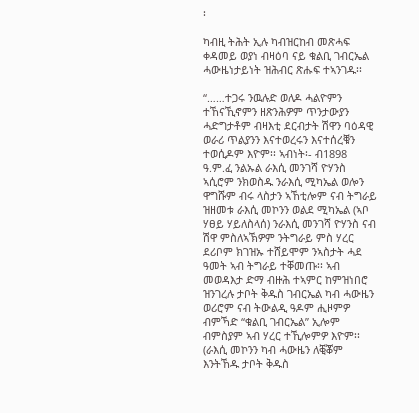፡

ካብዚ ትሕት ኢሉ ካብዝርከብ መጽሓፍ ቀዳመይ ወያነ ብዛዕባ ናይ ቁልቢ ገብርኤል ሓውዜነታይነት ዝሕብር ጽሑፍ ተኣንገዱ፡፡

“……ተጋሩ ንዉሉድ ወለዶ ሓልዮምን ተኸናኺኖምን ዘጽንሕዎም ጥንታውያን ሓድግታቶም ብዛእቲ ደርብታት ሽዋን ባዕዳዊ ወራሪ ጥልያንን እናተወረሩን እናተሰረቑን ተወሲዶም እዮም፡፡ ኣብነት፡- ብ1898 ዓ.ም.ፈ ንልኡል ራእሲ መንገሻ ዮሃንስ ኣሲሮም ንክወስዱ ንራእሲ ሚካኤል ወሎን ዋግሹም ብሩ ላስታን ኣኸቲሎም ናብ ትግራይ ዝዘመቱ ራእሲ መኮንን ወልደ ሚካኤል (ኣቦ ሃፀይ ሃይለስላሰ) ንራእሲ መንገሻ ዮሃንስ ናብ ሽዋ ምስለኣኽዎም ንትግራይ ምስ ሃረር ደሪቦም ክገዝኡ ተሸይሞም ንኣስታት ሓደ ዓመት ኣብ ትግራይ ተቐመጡ፡፡ ኣብ መወዳእታ ድማ ብዙሕ ተኣምር ከምዝነበሮ ዝንገረሉ ታቦት ቅዱስ ገብርኤል ካብ ሓውዜን ወሪሮም ናብ ትውልዲ ዓዶም ሒዞምዎ ብምኻድ “ቁልቢ ገብርኤል” ኢሎም ብምስያም ኣብ ሃረር ተኺሎምዎ እዮም፡፡(ራእሲ መኮንን ካብ ሓውዜን ለቒቖም እንትኸዱ ታቦት ቅዱስ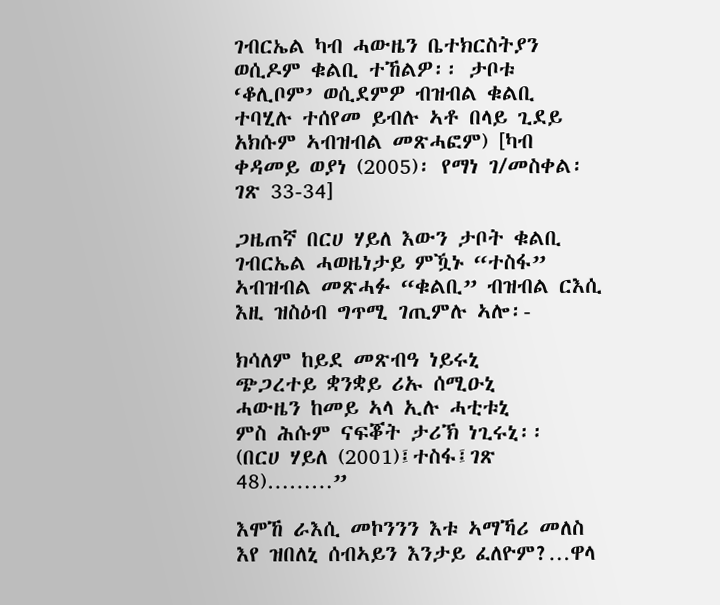ገብርኤል ካብ ሓውዜን ቤተክርስትያን ወሲዶም ቁልቢ ተኸልዎ፡፡ ታቦቱ ‘ቆሊቦም’ ወሲደምዎ ብዝብል ቁልቢ ተባሂሉ ተሰየመ ይብሉ ኣቶ በላይ ጊደይ አክሱም ኣብዝብል መጽሓፎም) [ካብ ቀዳመይ ወያነ (2005)፡ የማነ ገ/መስቀል፡ ገጽ 33-34]

ጋዜጠኛ በርሀ ሃይለ እውን ታቦት ቁልቢ ገብርኤል ሓወዜነታይ ምዃኑ “ተስፋ” ኣብዝብል መጽሓፉ “ቁልቢ” ብዝብል ርእሲ እዚ ዝስዕብ ግጥሚ ገጢምሉ ኣሎ፡-

ክሳለም ከይደ መጽብዓ ነይሩኒ
ጭጋረተይ ቋንቋይ ሪኡ ሰሚዑኒ
ሓውዜን ከመይ ኣላ ኢሉ ሓቲቱኒ
ምስ ሕሱም ናፍቖት ታሪኽ ነጊሩኒ፡፡
(በርሀ ሃይለ (2001)፤ተስፋ፤ገጽ 48)………”

እሞኸ ራእሲ መኮንንን እቱ ኣማኻሪ መለስ እየ ዝበለኒ ሰብኣይን እንታይ ፈለዮም?…ዋላ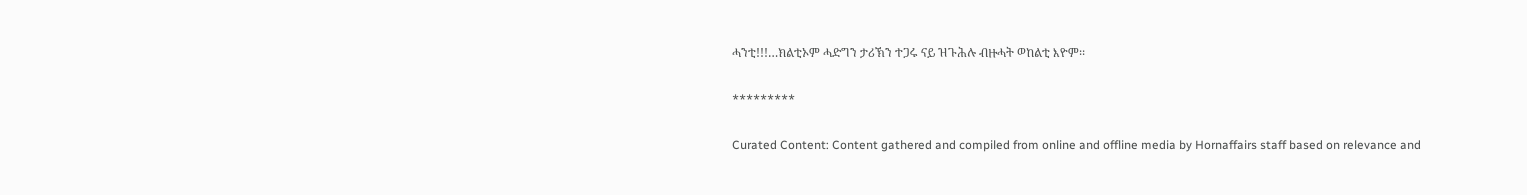ሓንቲ!!!…ክልቲኦም ሓድግን ታሪኽን ተጋሩ ናይ ዝጉሕሉ ብዙሓት ወከልቲ እዮም፡፡

*********

Curated Content: Content gathered and compiled from online and offline media by Hornaffairs staff based on relevance and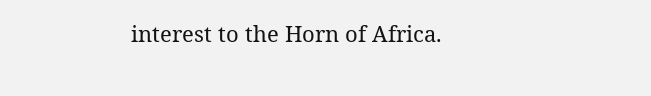interest to the Horn of Africa.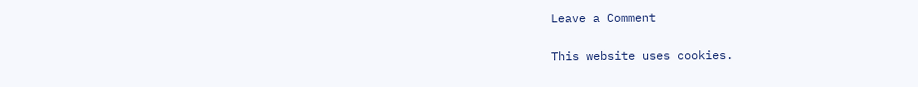Leave a Comment

This website uses cookies.